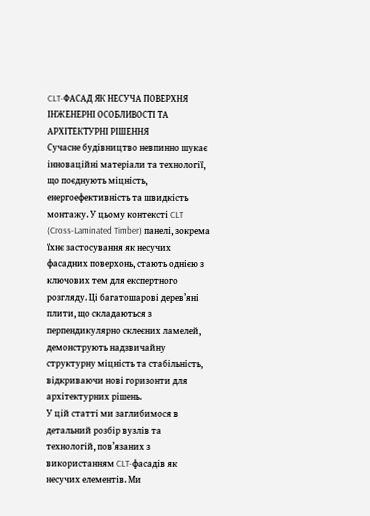CLT-ФАСАД ЯК НЕСУЧА ПОВЕРХНЯ
ІНЖЕНЕРНІ ОСОБЛИВОСТІ ТА АРХІТЕКТУРНІ РІШЕННЯ
Сучасне будівництво невпинно шукає інноваційні матеріали та технології, що поєднують міцність, енергоефективність та швидкість монтажу. У цьому контексті CLT (Cross-Laminated Timber) панелі, зокрема їхнє застосування як несучих фасадних поверхонь, стають однією з ключових тем для експертного розгляду. Ці багатошарові дерев’яні плити, що складаються з перпендикулярно склеєних ламелей, демонструють надзвичайну структурну міцність та стабільність, відкриваючи нові горизонти для архітектурних рішень.
У цій статті ми заглибимося в детальний розбір вузлів та технологій, пов’язаних з використанням CLT-фасадів як несучих елементів. Ми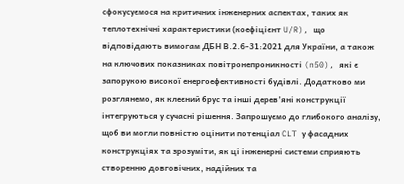сфокусуємося на критичних інженерних аспектах, таких як теплотехнічні характеристики (коефіцієнт U/R), що відповідають вимогам ДБН В.2.6-31:2021 для України, а також на ключових показниках повітронепроникності (n50), які є запорукою високої енергоефективності будівлі. Додатково ми розглянемо, як клеєний брус та інші дерев’яні конструкції інтегруються у сучасні рішення. Запрошуємо до глибокого аналізу, щоб ви могли повністю оцінити потенціал CLT у фасадних конструкціях та зрозуміти, як ці інженерні системи сприяють створенню довговічних, надійних та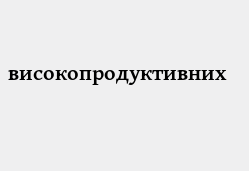високопродуктивних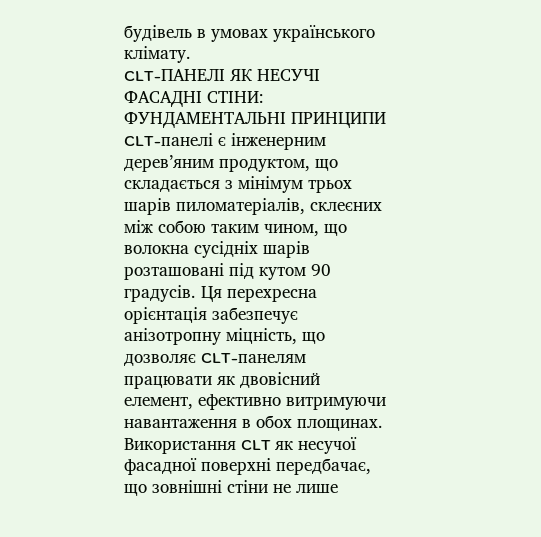будівель в умовах українського клімату.
CLT-ПАНЕЛІ ЯК НЕСУЧІ ФАСАДНІ СТІНИ: ФУНДАМЕНТАЛЬНІ ПРИНЦИПИ
CLT-панелі є інженерним дерев’яним продуктом, що складається з мінімум трьох шарів пиломатеріалів, склеєних між собою таким чином, що волокна сусідніх шарів розташовані під кутом 90 градусів. Ця перехресна орієнтація забезпечує анізотропну міцність, що дозволяє CLT-панелям працювати як двовісний елемент, ефективно витримуючи навантаження в обох площинах.
Використання CLT як несучої фасадної поверхні передбачає, що зовнішні стіни не лише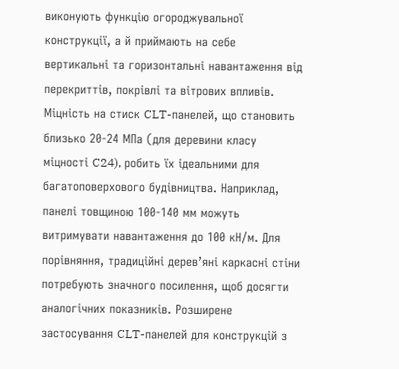виконують функцію огороджувальної конструкції, а й приймають на себе вертикальні та горизонтальні навантаження від перекриттів, покрівлі та вітрових впливів. Міцність на стиск CLT-панелей, що становить близько 20-24 МПа (для деревини класу міцності C24), робить їх ідеальними для багатоповерхового будівництва. Наприклад, панелі товщиною 100-140 мм можуть витримувати навантаження до 100 кН/м. Для порівняння, традиційні дерев’яні каркасні стіни потребують значного посилення, щоб досягти аналогічних показників. Розширене застосування CLT-панелей для конструкцій з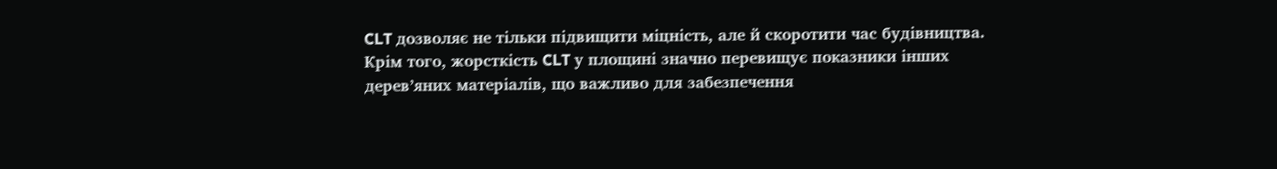CLT дозволяє не тільки підвищити міцність, але й скоротити час будівництва.
Крім того, жорсткість CLT у площині значно перевищує показники інших дерев’яних матеріалів, що важливо для забезпечення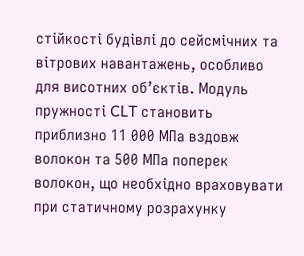стійкості будівлі до сейсмічних та вітрових навантажень, особливо для висотних об’єктів. Модуль пружності CLT становить приблизно 11 000 МПа вздовж волокон та 500 МПа поперек волокон, що необхідно враховувати при статичному розрахунку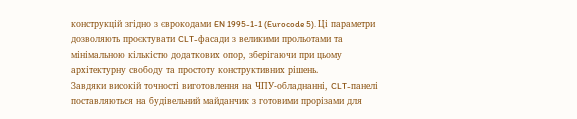конструкцій згідно з єврокодами EN 1995-1-1 (Eurocode 5). Ці параметри дозволяють проєктувати CLT-фасади з великими прольотами та мінімальною кількістю додаткових опор, зберігаючи при цьому архітектурну свободу та простоту конструктивних рішень.
Завдяки високій точності виготовлення на ЧПУ-обладнанні, CLT-панелі поставляються на будівельний майданчик з готовими прорізами для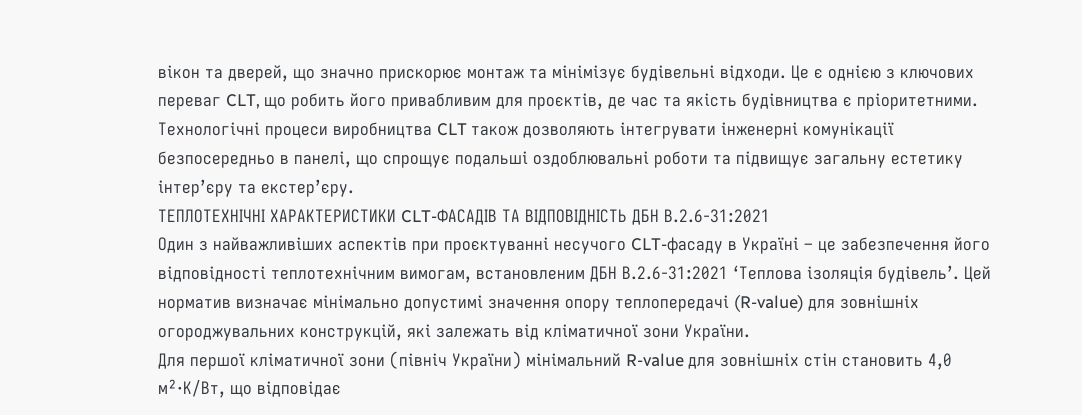вікон та дверей, що значно прискорює монтаж та мінімізує будівельні відходи. Це є однією з ключових переваг CLT, що робить його привабливим для проєктів, де час та якість будівництва є пріоритетними. Технологічні процеси виробництва CLT також дозволяють інтегрувати інженерні комунікації безпосередньо в панелі, що спрощує подальші оздоблювальні роботи та підвищує загальну естетику інтер’єру та екстер’єру.
ТЕПЛОТЕХНІЧНІ ХАРАКТЕРИСТИКИ CLT-ФАСАДІВ ТА ВІДПОВІДНІСТЬ ДБН В.2.6-31:2021
Один з найважливіших аспектів при проєктуванні несучого CLT-фасаду в Україні – це забезпечення його відповідності теплотехнічним вимогам, встановленим ДБН В.2.6-31:2021 ‘Теплова ізоляція будівель’. Цей норматив визначає мінімально допустимі значення опору теплопередачі (R-value) для зовнішніх огороджувальних конструкцій, які залежать від кліматичної зони України.
Для першої кліматичної зони (північ України) мінімальний R-value для зовнішніх стін становить 4,0 м²·К/Вт, що відповідає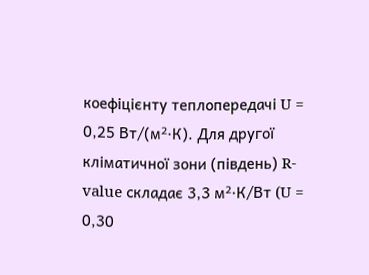коефіцієнту теплопередачі U = 0,25 Вт/(м²·К). Для другої кліматичної зони (південь) R-value складає 3,3 м²·К/Вт (U = 0,30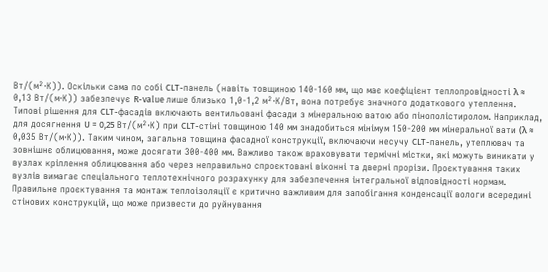Вт/(м²·К)). Оскільки сама по собі CLT-панель (навіть товщиною 140-160 мм, що має коефіцієнт теплопровідності λ ≈ 0,13 Вт/(м·К)) забезпечує R-value лише близько 1,0-1,2 м²·К/Вт, вона потребує значного додаткового утеплення.
Типові рішення для CLT-фасадів включають вентильовані фасади з мінеральною ватою або пінополістиролом. Наприклад, для досягнення U = 0,25 Вт/(м²·К) при CLT-стіні товщиною 140 мм знадобиться мінімум 150-200 мм мінеральної вати (λ ≈ 0,035 Вт/(м·К)). Таким чином, загальна товщина фасадної конструкції, включаючи несучу CLT-панель, утеплювач та зовнішнє облицювання, може досягати 300-400 мм. Важливо також враховувати термічні містки, які можуть виникати у вузлах кріплення облицювання або через неправильно спроєктовані віконні та дверні прорізи. Проєктування таких вузлів вимагає спеціального теплотехнічного розрахунку для забезпечення інтегральної відповідності нормам.
Правильне проєктування та монтаж теплоізоляції є критично важливим для запобігання конденсації вологи всередині стінових конструкцій, що може призвести до руйнування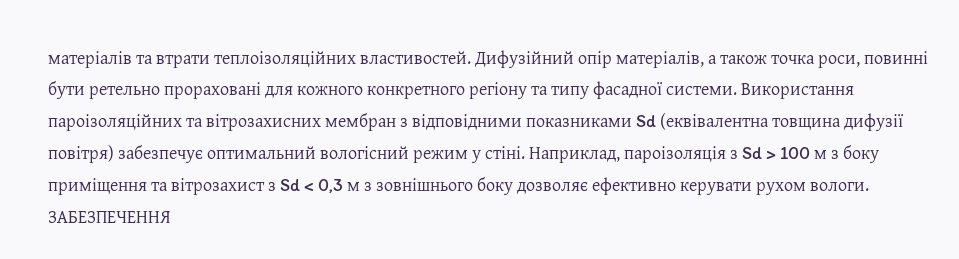матеріалів та втрати теплоізоляційних властивостей. Дифузійний опір матеріалів, а також точка роси, повинні бути ретельно прораховані для кожного конкретного регіону та типу фасадної системи. Використання пароізоляційних та вітрозахисних мембран з відповідними показниками Sd (еквівалентна товщина дифузії повітря) забезпечує оптимальний вологісний режим у стіні. Наприклад, пароізоляція з Sd > 100 м з боку приміщення та вітрозахист з Sd < 0,3 м з зовнішнього боку дозволяє ефективно керувати рухом вологи.
ЗАБЕЗПЕЧЕННЯ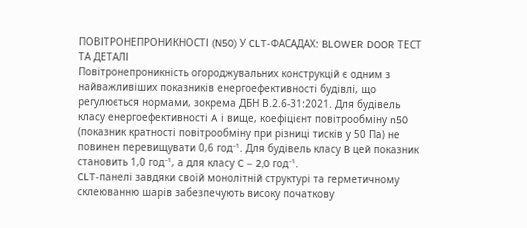ПОВІТРОНЕПРОНИКНОСТІ (N50) У CLT-ФАСАДАХ: BLOWER DOOR ТЕСТ ТА ДЕТАЛІ
Повітронепроникність огороджувальних конструкцій є одним з найважливіших показників енергоефективності будівлі, що регулюється нормами, зокрема ДБН В.2.6-31:2021. Для будівель класу енергоефективності A і вище, коефіцієнт повітрообміну n50 (показник кратності повітрообміну при різниці тисків у 50 Па) не повинен перевищувати 0,6 год⁻¹. Для будівель класу B цей показник становить 1,0 год⁻¹, а для класу C – 2,0 год⁻¹.
CLT-панелі завдяки своїй монолітній структурі та герметичному склеюванню шарів забезпечують високу початкову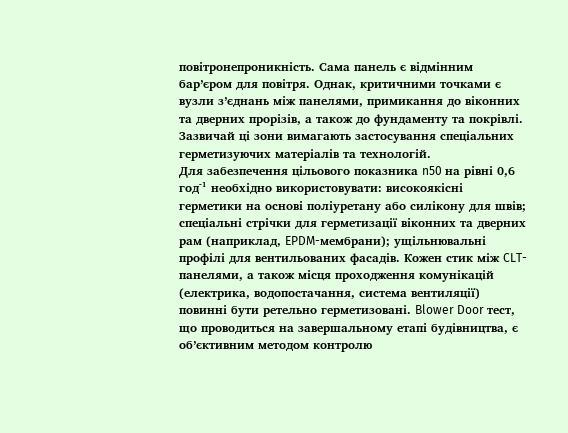повітронепроникність. Сама панель є відмінним бар’єром для повітря. Однак, критичними точками є вузли з’єднань між панелями, примикання до віконних та дверних прорізів, а також до фундаменту та покрівлі. Зазвичай ці зони вимагають застосування спеціальних герметизуючих матеріалів та технологій.
Для забезпечення цільового показника n50 на рівні 0,6 год⁻¹ необхідно використовувати: високоякісні герметики на основі поліуретану або силікону для швів; спеціальні стрічки для герметизації віконних та дверних рам (наприклад, EPDM-мембрани); ущільнювальні профілі для вентильованих фасадів. Кожен стик між CLT-панелями, а також місця проходження комунікацій (електрика, водопостачання, система вентиляції) повинні бути ретельно герметизовані. Blower Door тест, що проводиться на завершальному етапі будівництва, є об’єктивним методом контролю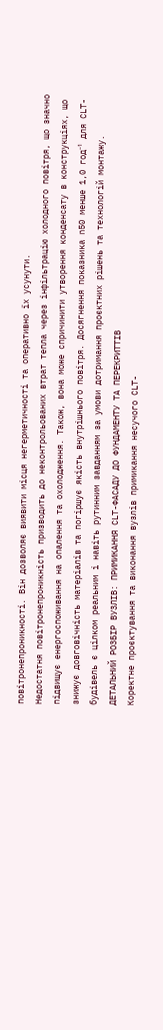повітронепроникності. Він дозволяє виявити місця негерметичності та оперативно їх усунути.
Недостатня повітронепроникність призводить до неконтрольованих втрат тепла через інфільтрацію холодного повітря, що значно підвищує енергоспоживання на опалення та охолодження. Також, вона може спричинити утворення конденсату в конструкціях, що знижує довговічність матеріалів та погіршує якість внутрішнього повітря. Досягнення показника n50 менше 1,0 год⁻¹ для CLT-будівель є цілком реальним і навіть рутинним завданням за умови дотримання проєктних рішень та технологій монтажу.
ДЕТАЛЬНИЙ РОЗБІР ВУЗЛІВ: ПРИМИКАННЯ CLT-ФАСАДУ ДО ФУНДАМЕНТУ ТА ПЕРЕКРИТТІВ
Коректне проєктування та виконання вузлів примикання несучого CLT-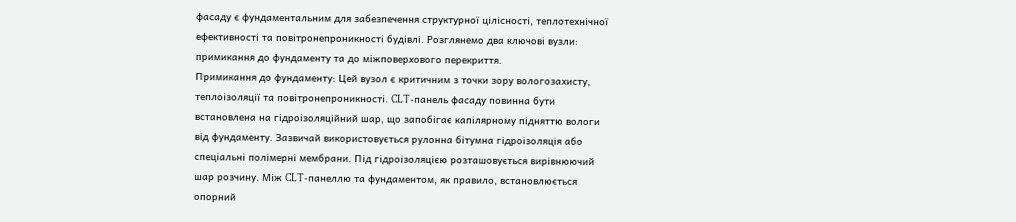фасаду є фундаментальним для забезпечення структурної цілісності, теплотехнічної ефективності та повітронепроникності будівлі. Розглянемо два ключові вузли: примикання до фундаменту та до міжповерхового перекриття.
Примикання до фундаменту: Цей вузол є критичним з точки зору вологозахисту, теплоізоляції та повітронепроникності. CLT-панель фасаду повинна бути встановлена на гідроізоляційний шар, що запобігає капілярному підняттю вологи від фундаменту. Зазвичай використовується рулонна бітумна гідроізоляція або спеціальні полімерні мембрани. Під гідроізоляцією розташовується вирівнюючий шар розчину. Між CLT-панеллю та фундаментом, як правило, встановлюється опорний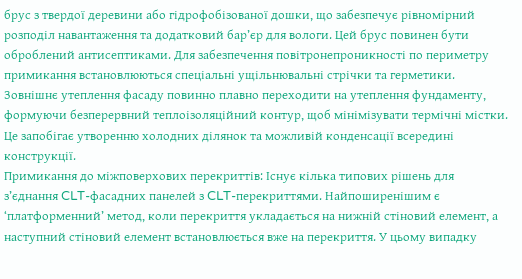брус з твердої деревини або гідрофобізованої дошки, що забезпечує рівномірний розподіл навантаження та додатковий бар’єр для вологи. Цей брус повинен бути оброблений антисептиками. Для забезпечення повітронепроникності по периметру примикання встановлюються спеціальні ущільнювальні стрічки та герметики. Зовнішнє утеплення фасаду повинно плавно переходити на утеплення фундаменту, формуючи безперервний теплоізоляційний контур, щоб мінімізувати термічні містки. Це запобігає утворенню холодних ділянок та можливій конденсації всередині конструкції.
Примикання до міжповерхових перекриттів: Існує кілька типових рішень для з’єднання CLT-фасадних панелей з CLT-перекриттями. Найпоширенішим є ‘платформенний’ метод, коли перекриття укладається на нижній стіновий елемент, а наступний стіновий елемент встановлюється вже на перекриття. У цьому випадку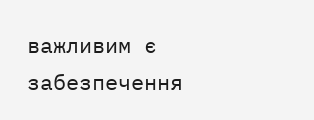важливим є забезпечення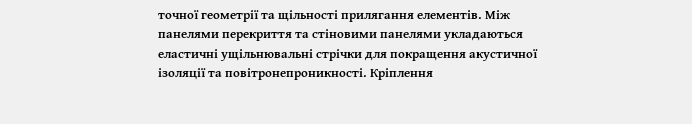точної геометрії та щільності прилягання елементів. Між панелями перекриття та стіновими панелями укладаються еластичні ущільнювальні стрічки для покращення акустичної ізоляції та повітронепроникності. Кріплення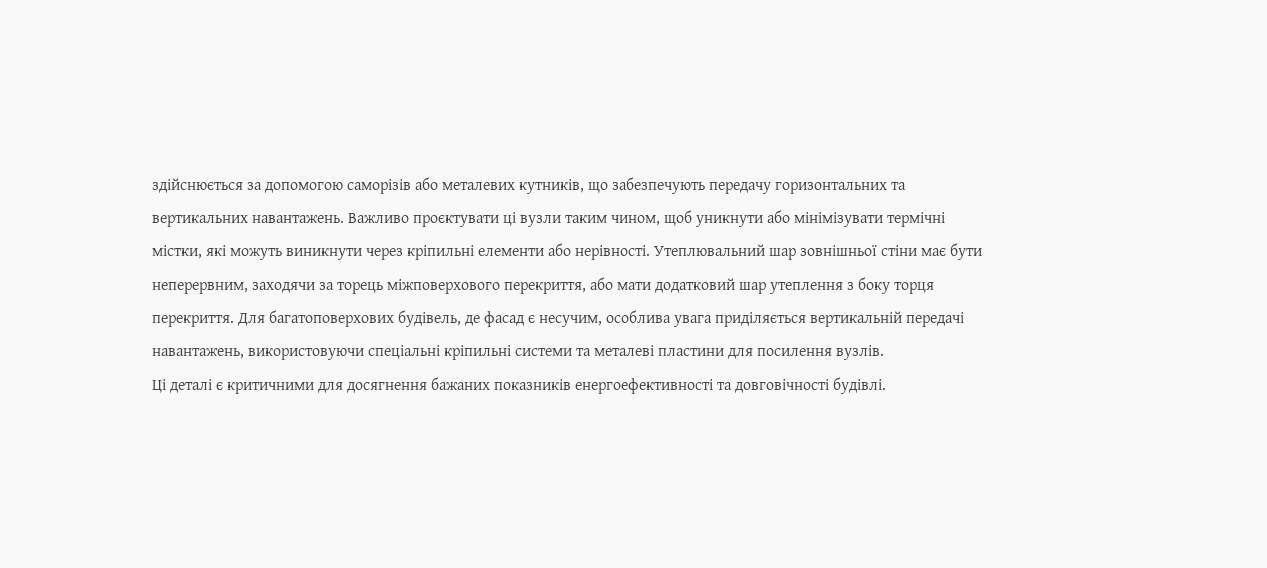здійснюється за допомогою саморізів або металевих кутників, що забезпечують передачу горизонтальних та вертикальних навантажень. Важливо проєктувати ці вузли таким чином, щоб уникнути або мінімізувати термічні містки, які можуть виникнути через кріпильні елементи або нерівності. Утеплювальний шар зовнішньої стіни має бути неперервним, заходячи за торець міжповерхового перекриття, або мати додатковий шар утеплення з боку торця перекриття. Для багатоповерхових будівель, де фасад є несучим, особлива увага приділяється вертикальній передачі навантажень, використовуючи спеціальні кріпильні системи та металеві пластини для посилення вузлів.
Ці деталі є критичними для досягнення бажаних показників енергоефективності та довговічності будівлі.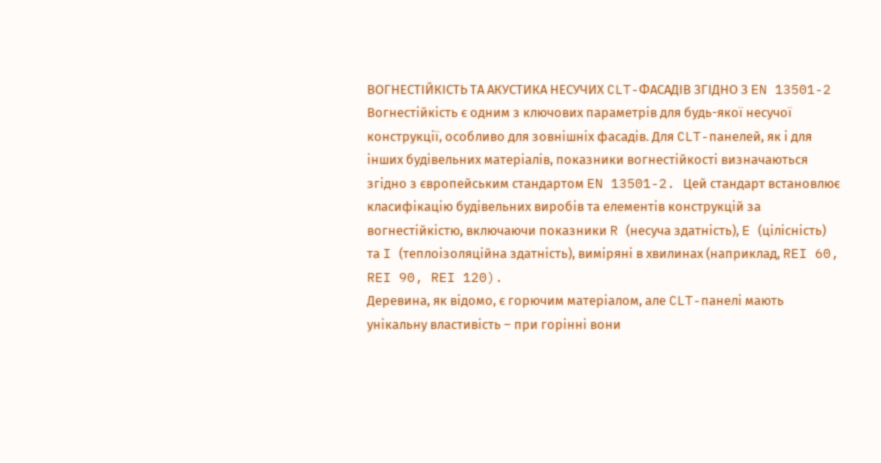ВОГНЕСТІЙКІСТЬ ТА АКУСТИКА НЕСУЧИХ CLT-ФАСАДІВ ЗГІДНО З EN 13501-2
Вогнестійкість є одним з ключових параметрів для будь-якої несучої конструкції, особливо для зовнішніх фасадів. Для CLT-панелей, як і для інших будівельних матеріалів, показники вогнестійкості визначаються згідно з європейським стандартом EN 13501-2. Цей стандарт встановлює класифікацію будівельних виробів та елементів конструкцій за вогнестійкістю, включаючи показники R (несуча здатність), E (цілісність) та I (теплоізоляційна здатність), виміряні в хвилинах (наприклад, REI 60, REI 90, REI 120).
Деревина, як відомо, є горючим матеріалом, але CLT-панелі мають унікальну властивість – при горінні вони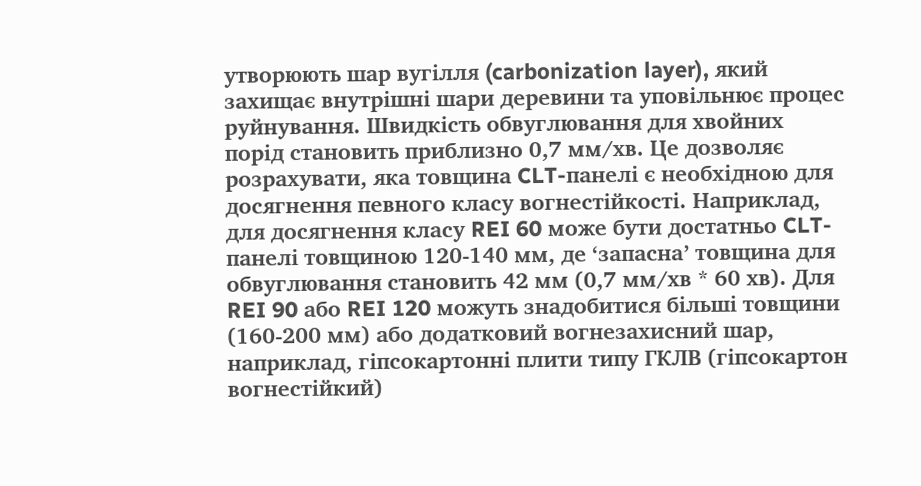утворюють шар вугілля (carbonization layer), який захищає внутрішні шари деревини та уповільнює процес руйнування. Швидкість обвуглювання для хвойних порід становить приблизно 0,7 мм/хв. Це дозволяє розрахувати, яка товщина CLT-панелі є необхідною для досягнення певного класу вогнестійкості. Наприклад, для досягнення класу REI 60 може бути достатньо CLT-панелі товщиною 120-140 мм, де ‘запасна’ товщина для обвуглювання становить 42 мм (0,7 мм/хв * 60 хв). Для REI 90 або REI 120 можуть знадобитися більші товщини (160-200 мм) або додатковий вогнезахисний шар, наприклад, гіпсокартонні плити типу ГКЛВ (гіпсокартон вогнестійкий)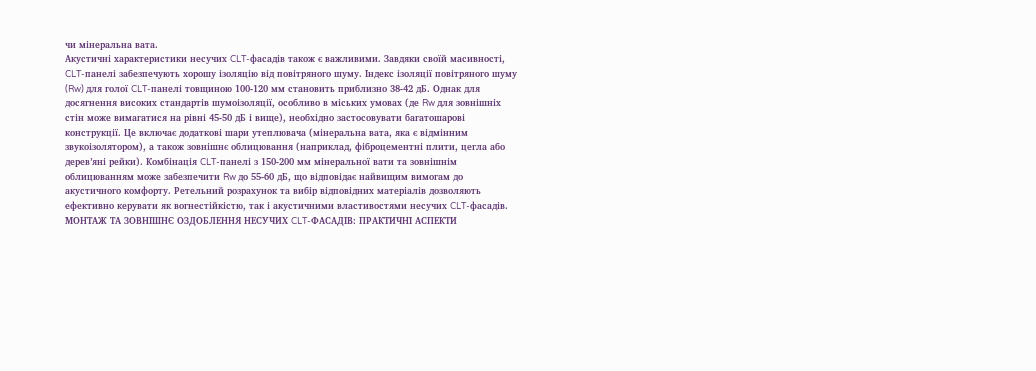чи мінеральна вата.
Акустичні характеристики несучих CLT-фасадів також є важливими. Завдяки своїй масивності, CLT-панелі забезпечують хорошу ізоляцію від повітряного шуму. Індекс ізоляції повітряного шуму (Rw) для голої CLT-панелі товщиною 100-120 мм становить приблизно 38-42 дБ. Однак для досягнення високих стандартів шумоізоляції, особливо в міських умовах (де Rw для зовнішніх стін може вимагатися на рівні 45-50 дБ і вище), необхідно застосовувати багатошарові конструкції. Це включає додаткові шари утеплювача (мінеральна вата, яка є відмінним звукоізолятором), а також зовнішнє облицювання (наприклад, фіброцементні плити, цегла або дерев’яні рейки). Комбінація CLT-панелі з 150-200 мм мінеральної вати та зовнішнім облицюванням може забезпечити Rw до 55-60 дБ, що відповідає найвищим вимогам до акустичного комфорту. Ретельний розрахунок та вибір відповідних матеріалів дозволяють ефективно керувати як вогнестійкістю, так і акустичними властивостями несучих CLT-фасадів.
МОНТАЖ ТА ЗОВНІШНЄ ОЗДОБЛЕННЯ НЕСУЧИХ CLT-ФАСАДІВ: ПРАКТИЧНІ АСПЕКТИ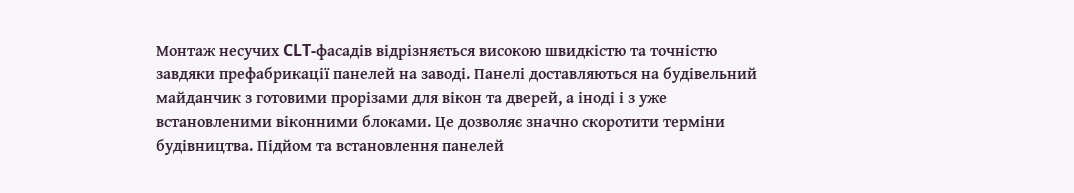Монтаж несучих CLT-фасадів відрізняється високою швидкістю та точністю завдяки префабрикації панелей на заводі. Панелі доставляються на будівельний майданчик з готовими прорізами для вікон та дверей, а іноді і з уже встановленими віконними блоками. Це дозволяє значно скоротити терміни будівництва. Підйом та встановлення панелей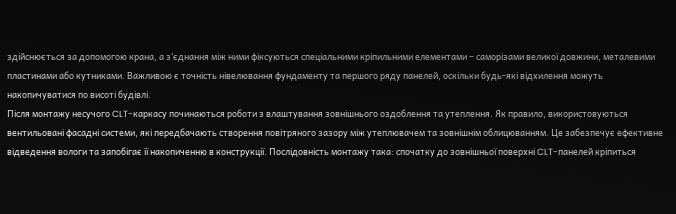здійснюється за допомогою крана, а з’єднання між ними фіксуються спеціальними кріпильними елементами – саморізами великої довжини, металевими пластинами або кутниками. Важливою є точність нівелювання фундаменту та першого ряду панелей, оскільки будь-які відхилення можуть накопичуватися по висоті будівлі.
Після монтажу несучого CLT-каркасу починаються роботи з влаштування зовнішнього оздоблення та утеплення. Як правило, використовуються вентильовані фасадні системи, які передбачають створення повітряного зазору між утеплювачем та зовнішнім облицюванням. Це забезпечує ефективне відведення вологи та запобігає її накопиченню в конструкції. Послідовність монтажу така: спочатку до зовнішньої поверхні CLT-панелей кріпиться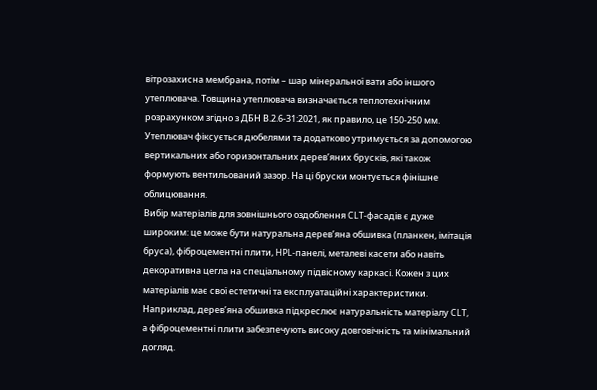вітрозахисна мембрана, потім – шар мінеральної вати або іншого утеплювача. Товщина утеплювача визначається теплотехнічним розрахунком згідно з ДБН В.2.6-31:2021, як правило, це 150-250 мм. Утеплювач фіксується дюбелями та додатково утримується за допомогою вертикальних або горизонтальних дерев’яних брусків, які також формують вентильований зазор. На ці бруски монтується фінішне облицювання.
Вибір матеріалів для зовнішнього оздоблення CLT-фасадів є дуже широким: це може бути натуральна дерев’яна обшивка (планкен, імітація бруса), фіброцементні плити, HPL-панелі, металеві касети або навіть декоративна цегла на спеціальному підвісному каркасі. Кожен з цих матеріалів має свої естетичні та експлуатаційні характеристики. Наприклад, дерев’яна обшивка підкреслює натуральність матеріалу CLT, а фіброцементні плити забезпечують високу довговічність та мінімальний догляд.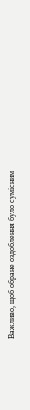Важливо, щоб обране оздоблення було сумісним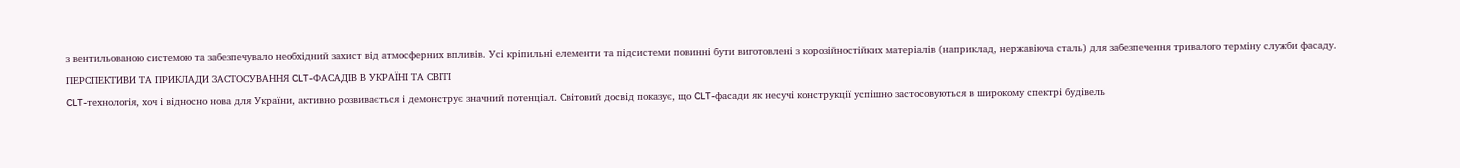з вентильованою системою та забезпечувало необхідний захист від атмосферних впливів. Усі кріпильні елементи та підсистеми повинні бути виготовлені з корозійностійких матеріалів (наприклад, нержавіюча сталь) для забезпечення тривалого терміну служби фасаду.
ПЕРСПЕКТИВИ ТА ПРИКЛАДИ ЗАСТОСУВАННЯ CLT-ФАСАДІВ В УКРАЇНІ ТА СВІТІ
CLT-технологія, хоч і відносно нова для України, активно розвивається і демонструє значний потенціал. Світовий досвід показує, що CLT-фасади як несучі конструкції успішно застосовуються в широкому спектрі будівель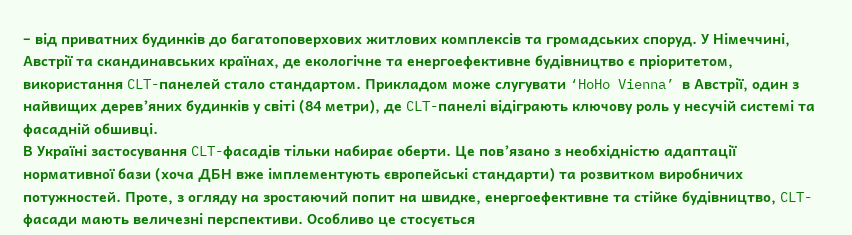– від приватних будинків до багатоповерхових житлових комплексів та громадських споруд. У Німеччині, Австрії та скандинавських країнах, де екологічне та енергоефективне будівництво є пріоритетом, використання CLT-панелей стало стандартом. Прикладом може слугувати ‘HoHo Vienna’ в Австрії, один з найвищих дерев’яних будинків у світі (84 метри), де CLT-панелі відіграють ключову роль у несучій системі та фасадній обшивці.
В Україні застосування CLT-фасадів тільки набирає оберти. Це пов’язано з необхідністю адаптації нормативної бази (хоча ДБН вже імплементують європейські стандарти) та розвитком виробничих потужностей. Проте, з огляду на зростаючий попит на швидке, енергоефективне та стійке будівництво, CLT-фасади мають величезні перспективи. Особливо це стосується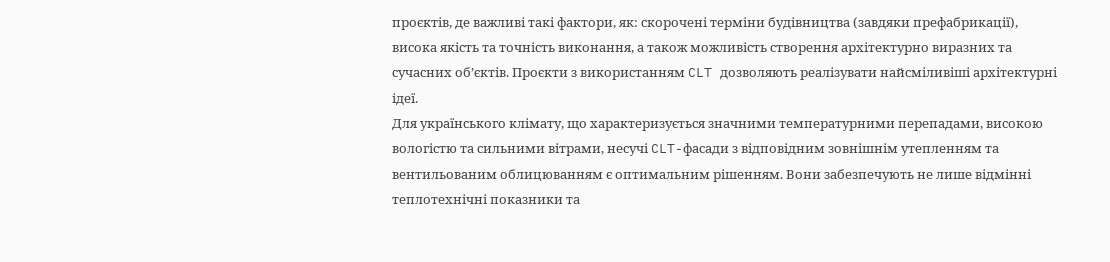проєктів, де важливі такі фактори, як: скорочені терміни будівництва (завдяки префабрикації), висока якість та точність виконання, а також можливість створення архітектурно виразних та сучасних об’єктів. Проєкти з використанням CLT дозволяють реалізувати найсміливіші архітектурні ідеї.
Для українського клімату, що характеризується значними температурними перепадами, високою вологістю та сильними вітрами, несучі CLT-фасади з відповідним зовнішнім утепленням та вентильованим облицюванням є оптимальним рішенням. Вони забезпечують не лише відмінні теплотехнічні показники та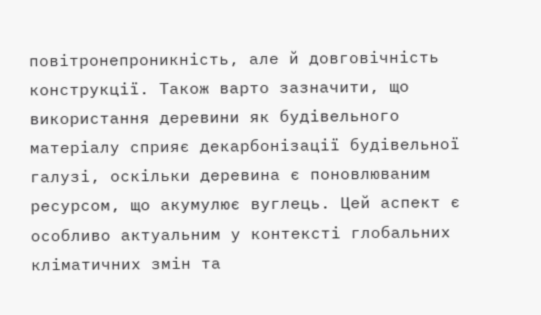повітронепроникність, але й довговічність конструкції. Також варто зазначити, що використання деревини як будівельного матеріалу сприяє декарбонізації будівельної галузі, оскільки деревина є поновлюваним ресурсом, що акумулює вуглець. Цей аспект є особливо актуальним у контексті глобальних кліматичних змін та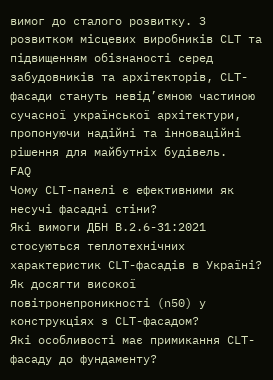вимог до сталого розвитку. З розвитком місцевих виробників CLT та підвищенням обізнаності серед забудовників та архітекторів, CLT-фасади стануть невід’ємною частиною сучасної української архітектури, пропонуючи надійні та інноваційні рішення для майбутніх будівель.
FAQ
Чому CLT-панелі є ефективними як несучі фасадні стіни?
Які вимоги ДБН В.2.6-31:2021 стосуються теплотехнічних характеристик CLT-фасадів в Україні?
Як досягти високої повітронепроникності (n50) у конструкціях з CLT-фасадом?
Які особливості має примикання CLT-фасаду до фундаменту?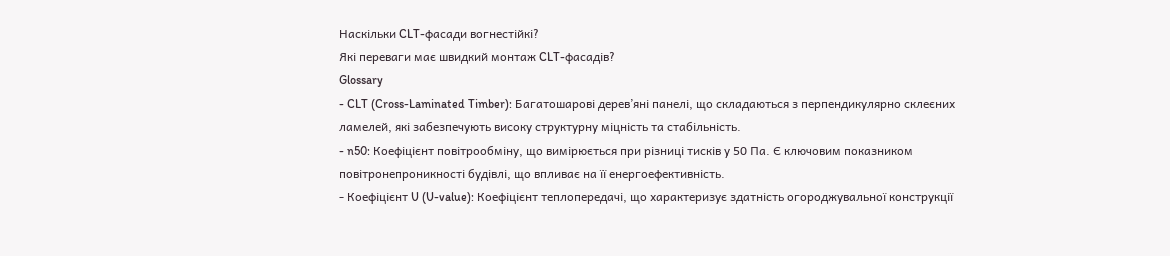Наскільки CLT-фасади вогнестійкі?
Які переваги має швидкий монтаж CLT-фасадів?
Glossary
- CLT (Cross-Laminated Timber): Багатошарові дерев’яні панелі, що складаються з перпендикулярно склеєних ламелей, які забезпечують високу структурну міцність та стабільність.
- n50: Коефіцієнт повітрообміну, що вимірюється при різниці тисків у 50 Па. Є ключовим показником повітронепроникності будівлі, що впливає на її енергоефективність.
- Коефіцієнт U (U-value): Коефіцієнт теплопередачі, що характеризує здатність огороджувальної конструкції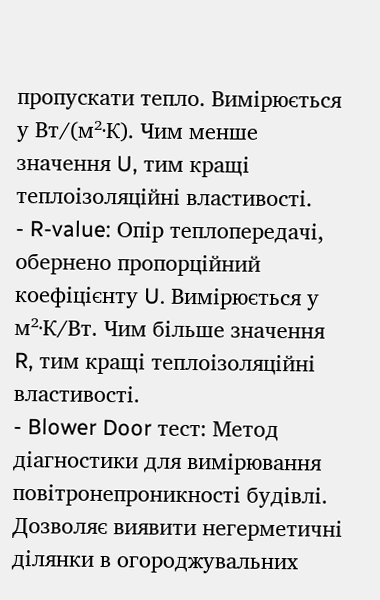пропускати тепло. Вимірюється у Вт/(м²·К). Чим менше значення U, тим кращі теплоізоляційні властивості.
- R-value: Опір теплопередачі, обернено пропорційний коефіцієнту U. Вимірюється у м²·К/Вт. Чим більше значення R, тим кращі теплоізоляційні властивості.
- Blower Door тест: Метод діагностики для вимірювання повітронепроникності будівлі. Дозволяє виявити негерметичні ділянки в огороджувальних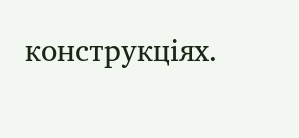конструкціях.